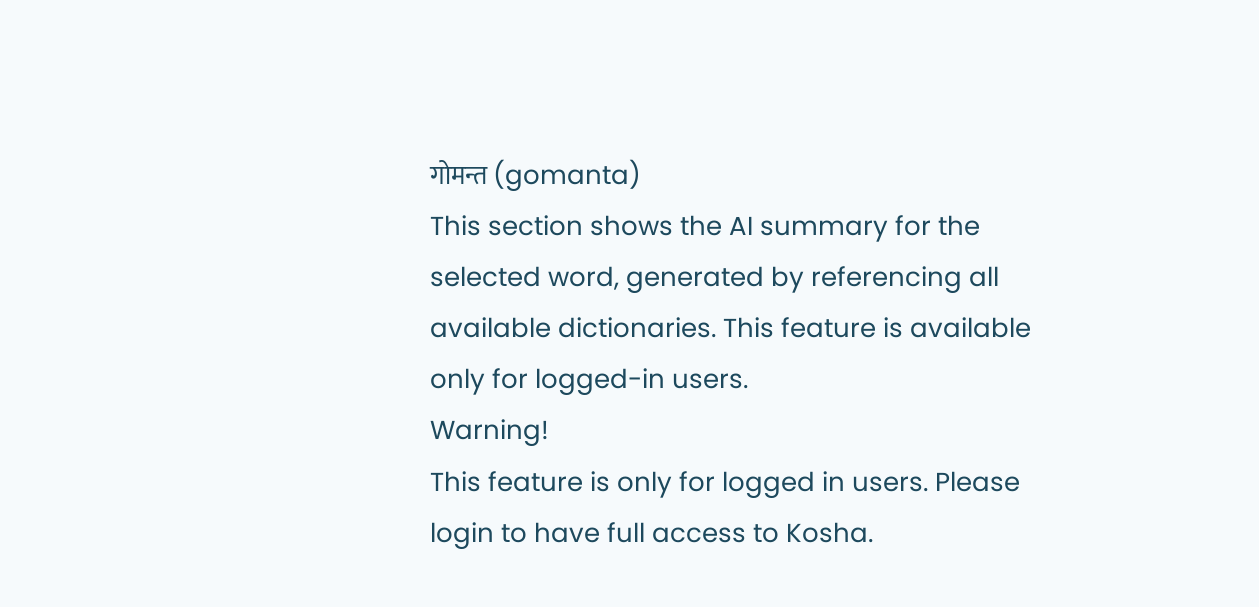गोमन्त (gomanta)
This section shows the AI summary for the selected word, generated by referencing all available dictionaries. This feature is available only for logged-in users.
Warning!
This feature is only for logged in users. Please login to have full access to Kosha.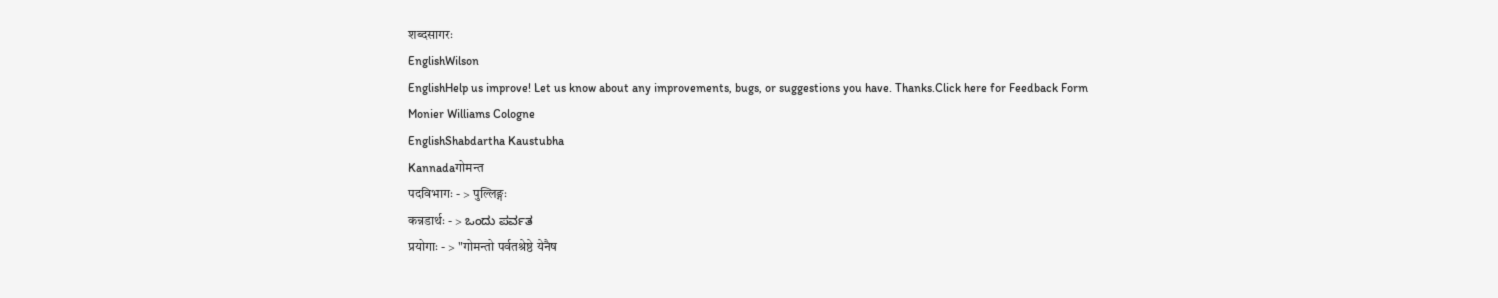शब्दसागरः
EnglishWilson
EnglishHelp us improve! Let us know about any improvements, bugs, or suggestions you have. Thanks.Click here for Feedback Form
Monier Williams Cologne
EnglishShabdartha Kaustubha
Kannadaगोमन्त
पदविभागः - > पुल्लिङ्गः
कन्नडार्थः - > ಒಂದು ಪರ್ವತ
प्रयोगाः - > "गोमन्तो पर्वतश्रेष्ठे येनैष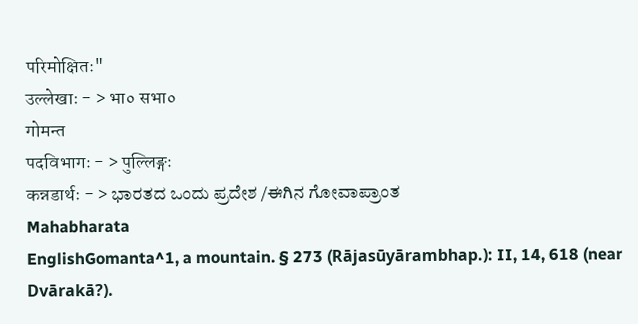परिमोक्षितः"
उल्लेखाः - > भा० सभा०
गोमन्त
पदविभागः - > पुल्लिङ्गः
कन्नडार्थः - > ಭಾರತದ ಒಂದು ಪ್ರದೇಶ /ಈಗಿನ ಗೋವಾಪ್ರಾಂತ
Mahabharata
EnglishGomanta^1, a mountain. § 273 (Rājasūyārambhap.): II, 14, 618 (near Dvārakā?).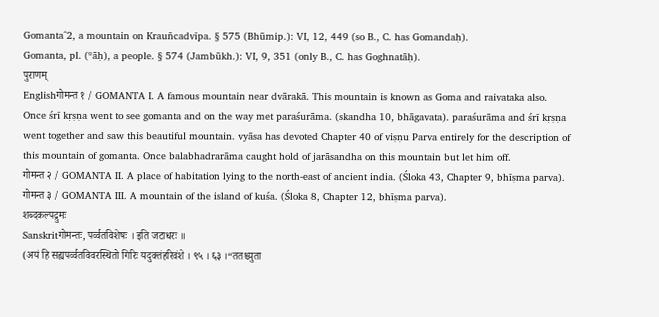Gomanta^2, a mountain on Krauñcadvīpa. § 575 (Bhūmip.): VI, 12, 449 (so B., C. has Gomandaḥ).
Gomanta, pl. (ºāḥ), a people. § 574 (Jambūkh.): VI, 9, 351 (only B., C. has Goghnatāḥ).
पुराणम्
Englishगोमन्त १ / GOMANTA I. A famous mountain near dvārakā. This mountain is known as Goma and raivataka also. Once śrī kṛṣṇa went to see gomanta and on the way met paraśurāma. (skandha 10, bhāgavata). paraśurāma and śrī kṛṣṇa went together and saw this beautiful mountain. vyāsa has devoted Chapter 40 of viṣṇu Parva entirely for the description of this mountain of gomanta. Once balabhadrarāma caught hold of jarāsandha on this mountain but let him off.
गोमन्त २ / GOMANTA II. A place of habitation lying to the north-east of ancient india. (Śloka 43, Chapter 9, bhīṣma parva).
गोमन्त ३ / GOMANTA III. A mountain of the island of kuśa. (Śloka 8, Chapter 12, bhīṣma parva).
शब्दकल्पद्रुमः
Sanskritगोमन्तः, पर्व्वतविशेषः । इति जटाधरः ॥
(अयं हि सह्यपर्व्वतविवरस्थितो गिरिः यदुक्तंहरिवंशे । ९५ । ६३ ।“ततश्च्युता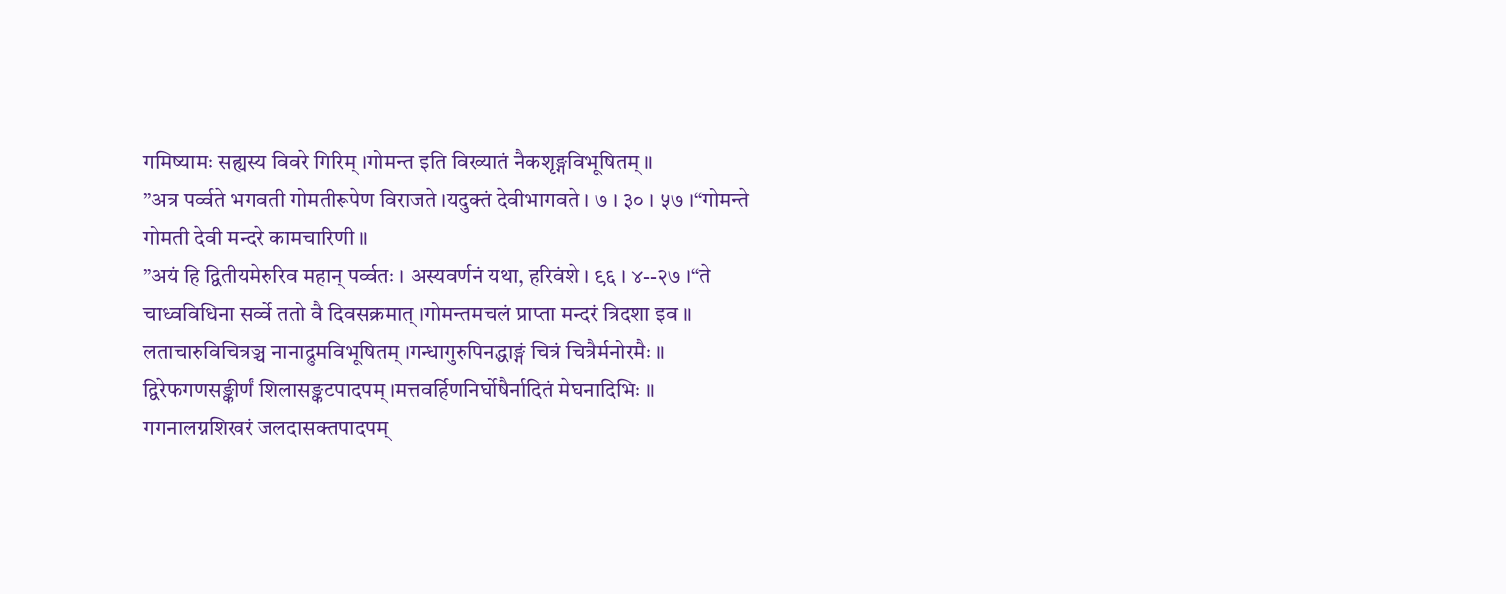गमिष्यामः सह्यस्य विवरे गिरिम् ।गोमन्त इति विख्यातं नैकशृङ्गविभूषितम् ॥
”अत्र पर्व्वते भगवती गोमतीरूपेण विराजते ।यदुक्तं देवीभागवते । ७ । ३० । ५७ ।“गोमन्ते गोमती देवी मन्दरे कामचारिणी ॥
”अयं हि द्वितीयमेरुरिव महान् पर्व्वतः । अस्यवर्णनं यथा, हरिवंशे । ९६ । ४--२७ ।“ते चाध्वविधिना सर्व्वे ततो वै दिवसक्रमात् ।गोमन्तमचलं प्राप्ता मन्दरं त्रिदशा इव ॥
लताचारुविचित्रञ्च नानाद्रुमविभूषितम् ।गन्धागुरुपिनद्धाङ्गं चित्रं चित्रैर्मनोरमैः ॥
द्विरेफगणसङ्कीर्णं शिलासङ्कटपादपम् ।मत्तवर्हिणनिर्घोषैर्नादितं मेघनादिभिः ॥
गगनालग्नशिखरं जलदासक्तपादपम्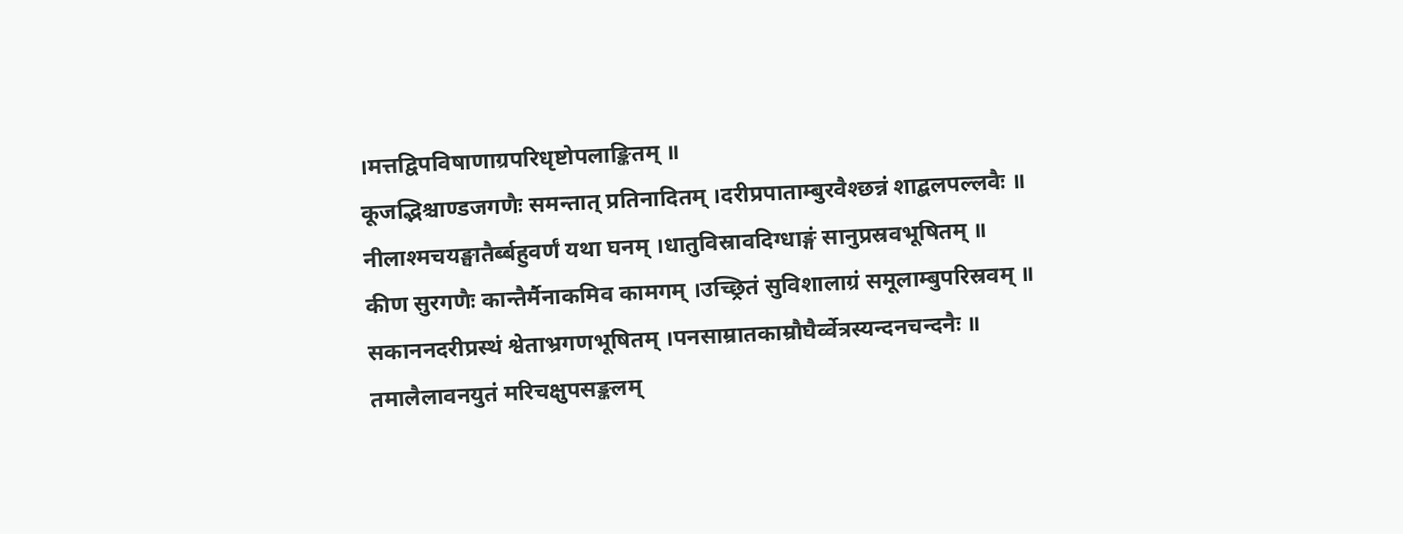।मत्तद्विपविषाणाग्रपरिधृष्टोपलाङ्कितम् ॥
कूजद्भिश्चाण्डजगणैः समन्तात् प्रतिनादितम् ।दरीप्रपाताम्बुरवैश्छन्नं शाद्बलपल्लवैः ॥
नीलाश्मचयङ्घातैर्ब्बहुवर्णं यथा घनम् ।धातुविस्रावदिग्धाङ्गं सानुप्रस्रवभूषितम् ॥
कीण सुरगणैः कान्तैर्मैनाकमिव कामगम् ।उच्छ्रितं सुविशालाग्रं समूलाम्बुपरिस्रवम् ॥
सकाननदरीप्रस्थं श्वेताभ्रगणभूषितम् ।पनसाम्रातकाम्रौघैर्व्वेत्रस्यन्दनचन्दनैः ॥
तमालैलावनयुतं मरिचक्षुपसङ्कलम्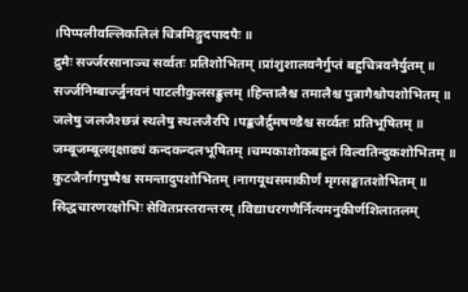।पिप्पलीवल्लिकलिलं चित्रमिङ्गुदपादपैः ॥
द्रुमैः सर्ज्जरसानाञ्च सर्व्वतः प्रतिशोभितम् ।प्रांशुशालवनैर्गुप्तं बहुचित्रवनैर्युतम् ॥
सर्ज्जनिम्बार्ज्जुनवनं पाटलीकुलसङ्कुलम् ।हिन्तालैश्च तमालैश्च पुन्नागैश्चोपशोभितम् ॥
जलेषु जलजैश्छन्नं स्थलेषु स्थलजैरपि ।पङ्कजैर्द्रुमषण्डैश्च सर्व्वतः प्रतिभूषितम् ॥
जम्बूजम्बूलवृक्षाढ्यं कन्दकन्दलभूषितम् ।चम्पकाशोकबहुलं विल्वतिन्दुकशोभितम् ॥
कुटजैर्नागपुष्पैश्च समन्तादुपशोभितम् ।नागयूथसमाकीर्णं मृगसङ्घातशोभितम् ॥
सिद्धचारणरक्षोभिः सेवितप्रस्तरान्तरम् ।विद्याधरगणैर्नित्यमनुकीर्णशिलातलम्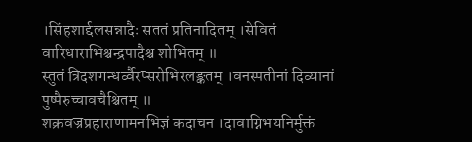।सिंहशार्द्दलसन्नादैः सततं प्रतिनादितम् ।सेवितं वारिधाराभिश्चन्द्रपादैश्च शोभितम् ॥
स्तुतं त्रिदशगन्धर्व्वैरप्सरोभिरलङ्कतम् ।वनस्पतीनां दिव्यानां पुष्पैरुच्चावचैश्चितम् ॥
शक्रवज्रप्रहाराणामनभिज्ञं कदाचन ।दावाग्निभयनिर्मुक्तं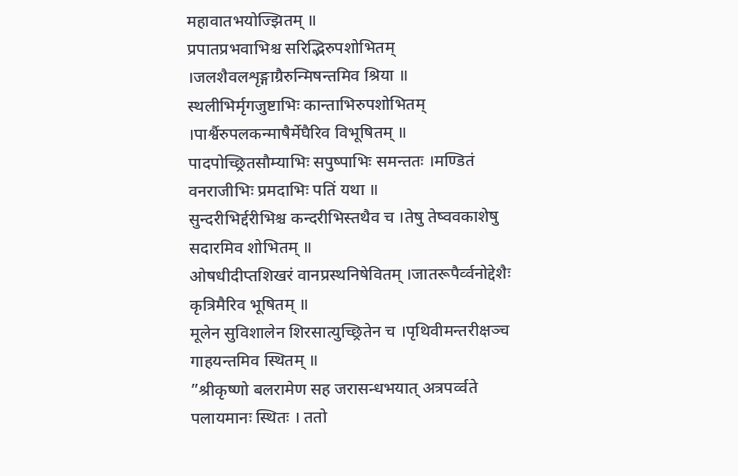महावातभयोज्झितम् ॥
प्रपातप्रभवाभिश्च सरिद्भिरुपशोभितम् ।जलशैवलशृङ्गाग्रैरुन्मिषन्तमिव श्रिया ॥
स्थलीभिर्मृगजुष्टाभिः कान्ताभिरुपशोभितम् ।पार्श्वैरुपलकन्माषैर्मेघैरिव विभूषितम् ॥
पादपोच्छ्रितसौम्याभिः सपुष्पाभिः समन्ततः ।मण्डितं वनराजीभिः प्रमदाभिः पतिं यथा ॥
सुन्दरीभिर्द्दरीभिश्च कन्दरीभिस्तथैव च ।तेषु तेष्ववकाशेषु सदारमिव शोभितम् ॥
ओषधीदीप्तशिखरं वानप्रस्थनिषेवितम् ।जातरूपैर्व्वनोद्देशैः कृत्रिमैरिव भूषितम् ॥
मूलेन सुविशालेन शिरसात्युच्छ्रितेन च ।पृथिवीमन्तरीक्षञ्च गाहयन्तमिव स्थितम् ॥
”श्रीकृष्णो बलरामेण सह जरासन्धभयात् अत्रपर्व्वते पलायमानः स्थितः । ततो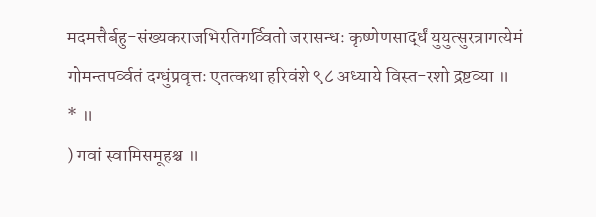मदमत्तैर्बहु-संख्यकराजभिरतिगर्व्वितो जरासन्धः कृष्णेणसार्द्धं युयुत्सुरत्रागत्येमं गोमन्तपर्व्वतं दग्धुंप्रवृत्तः एतत्कथा हरिवंशे ९८ अध्याये विस्त-रशो द्रष्टव्या ॥
* ॥
) गवां स्वामिसमूहश्च ॥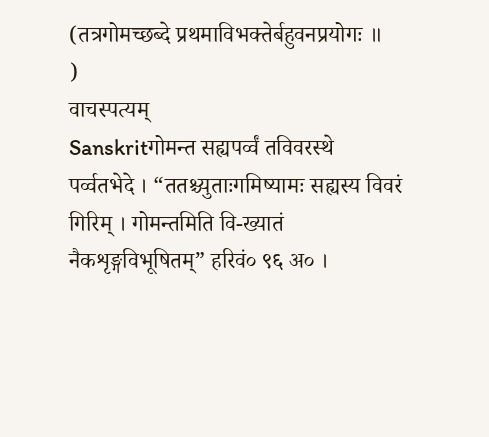(तत्रगोमच्छब्दे प्रथमाविभक्तेर्बहुवनप्रयोगः ॥
)
वाचस्पत्यम्
Sanskritगोमन्त सह्यपर्व्वं तविवरस्थे पर्व्वतभेदे । “ततश्च्युताःगमिष्यामः सह्यस्य विवरं गिरिम् । गोमन्तमिति वि-ख्यातं नैकशृङ्गविभूषितम्” हरिवं० ९६ अ० ।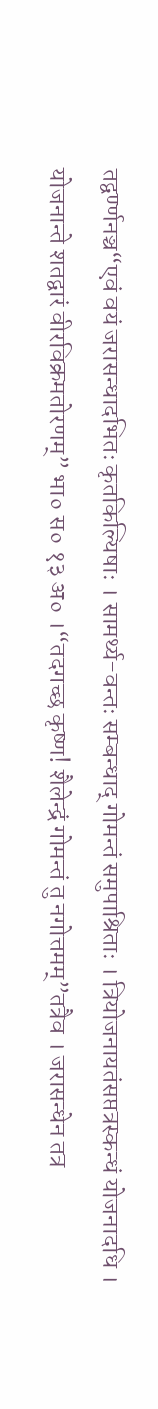तद्वर्ण्णनञ्च“एवं वयं जरासन्धादभितः कृतकिल्यिषाः । सामर्थ्य-वन्तः सम्बन्धाद् गोमन्तं समुपाश्रिताः । त्रियोजनायतंसप्तत्रस्कन्धं योजनादधि । योजनान्ते शतद्वारं वीरविक्रमतोरणम्” भा० स० १३ अ० ।“तदगच्छ कृष्ण! शैलेन्द्रं गोमन्तं तु नगोत्तमम्”तत्रैव । जरासन्धेन तत्र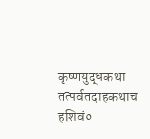कृष्णयुद्धकथा तत्पर्वतदाहकथाच हशिवं०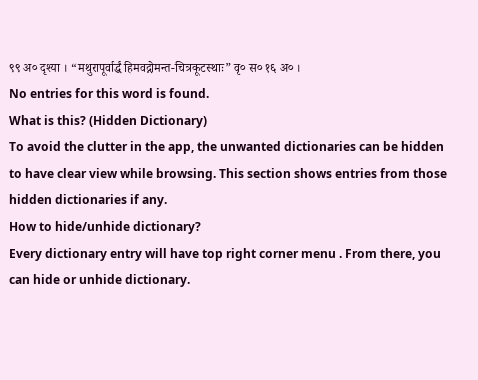९९ अ० दृश्या । “मथुरापूर्वार्द्धं हिमवद्गोमन्त-चित्रकूटस्थाः” वृ० स० १६ अ० ।
No entries for this word is found.
What is this? (Hidden Dictionary)
To avoid the clutter in the app, the unwanted dictionaries can be hidden to have clear view while browsing. This section shows entries from those hidden dictionaries if any.
How to hide/unhide dictionary?
Every dictionary entry will have top right corner menu . From there, you can hide or unhide dictionary.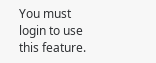You must login to use this feature.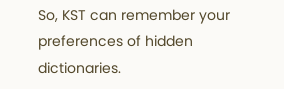So, KST can remember your preferences of hidden dictionaries.